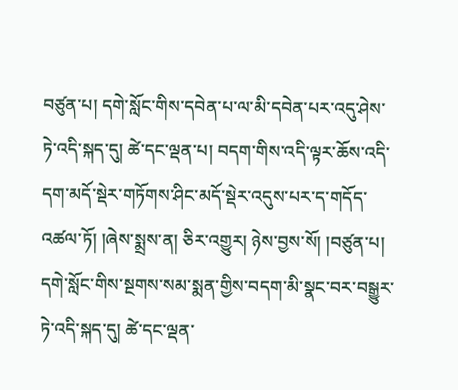བཙུན་པ། དགེ་སློང་གིས་དབེན་པ་ལ་མི་དབེན་པར་འདུ་ཤེས་ཏེ་འདི་སྐད་དུ། ཚེ་དང་ལྡན་པ། བདག་གིས་འདི་ལྟར་ཆོས་འདི་དག་མདོ་སྡེར་གཏོགས་ཤིང་མདོ་སྡེར་འདུས་པར་ད་གདོད་འཚལ་ཏོ། །ཞེས་སྨྲས་ན། ཅིར་འགྱུར། ཉེས་བྱས་སོ། །བཙུན་པ། དགེ་སློང་གིས་སྔགས་སམ་སྨན་གྱིས་བདག་མི་སྣང་བར་བསྒྱུར་ཏེ་འདི་སྐད་དུ། ཚེ་དང་ལྡན་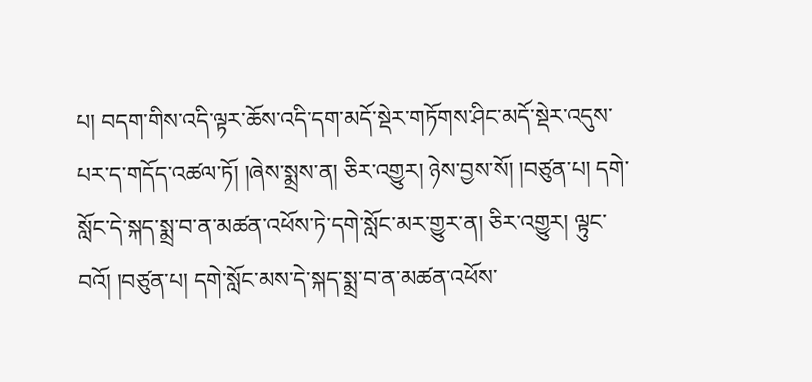པ། བདག་གིས་འདི་ལྟར་ཆོས་འདི་དག་མདོ་སྡེར་གཏོགས་ཤིང་མདོ་སྡེར་འདུས་པར་ད་གདོད་འཚལ་ཏོ། །ཞེས་སྨྲས་ན། ཅིར་འགྱུར། ཉེས་བྱས་སོ། །བཙུན་པ། དགེ་སློང་དེ་སྐད་སྨྲ་བ་ན་མཚན་འཕོས་ཏེ་དགེ་སློང་མར་གྱུར་ན། ཅིར་འགྱུར། ལྟུང་བའོ། །བཙུན་པ། དགེ་སློང་མས་དེ་སྐད་སྨྲ་བ་ན་མཚན་འཕོས་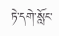ཏེ་དགེ་སློང་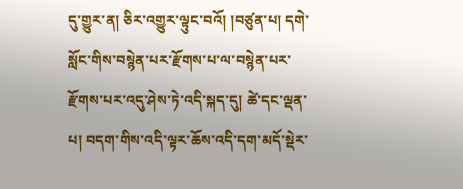དུ་གྱུར་ན། ཅིར་འགྱུར་ལྟུང་བའོ། །བཙུན་པ། དགེ་སློང་གིས་བསྙེན་པར་རྫོགས་པ་ལ་བསྙེན་པར་རྫོགས་པར་འདུ་ཤེས་ཏེ་འདི་སྐད་དུ། ཚེ་དང་ལྡན་པ། བདག་གིས་འདི་ལྟར་ཆོས་འདི་དག་མདོ་སྡེར་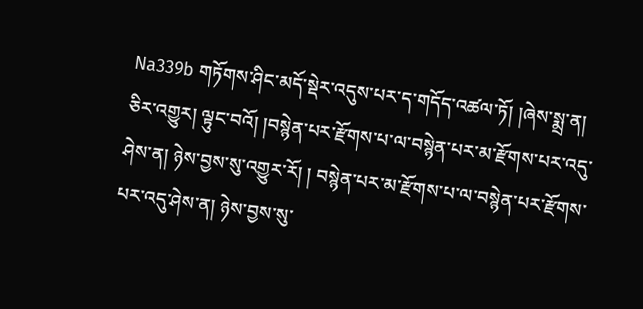Na339b གཏོགས་ཤིང་མདོ་སྡེར་འདུས་པར་ད་གདོད་འཚལ་ཏོ། །ཞེས་སྨྲ་ན། ཅིར་འགྱུར། ལྟུང་བའོ། །བསྙེན་པར་རྫོགས་པ་ལ་བསྙེན་པར་མ་རྫོགས་པར་འདུ་ཤེས་ན། ཉེས་བྱས་སུ་འགྱུར་རོ། ། བསྙེན་པར་མ་རྫོགས་པ་ལ་བསྙེན་པར་རྫོགས་པར་འདུ་ཤེས་ན། ཉེས་བྱས་སུ་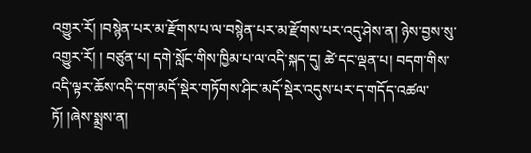འགྱུར་རོ། །བསྙེན་པར་མ་རྫོགས་པ་ལ་བསྙེན་པར་མ་རྫོགས་པར་འདུ་ཤེས་ན། ཉེས་བྱས་སུ་འགྱུར་རོ། ། བཙུན་པ། དགེ་སློང་གིས་ཁྱིམ་པ་ལ་འདི་སྐད་དུ། ཚེ་དང་ལྡན་པ། བདག་གིས་འདི་ལྟར་ཆོས་འདི་དག་མདོ་སྡེར་གཏོགས་ཤིང་མདོ་སྡེར་འདུས་པར་ད་གདོད་འཚལ་ཏོ། །ཞེས་སྨྲས་ན།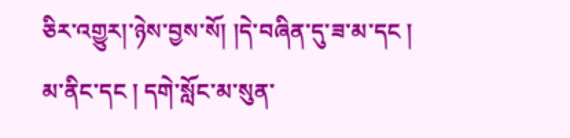ཅིར་འགྱུར།་ཉེས་བྱས་སོ། །དེ་བཞིན་དུ་ཟ་མ་དང ། མ་ནིང་དང ། དགེ་སློང་མ་སུན་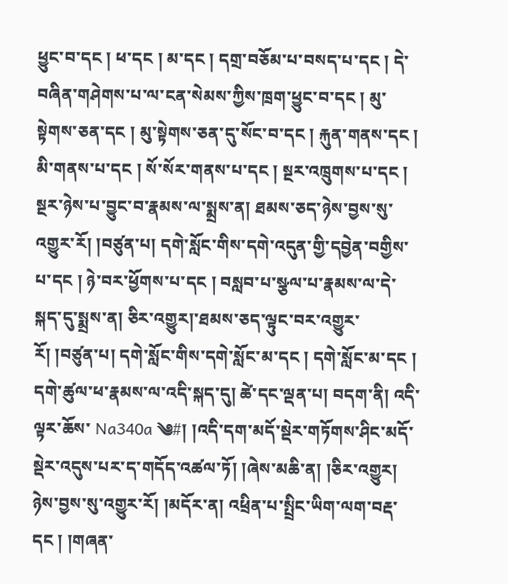ཕྱུང་བ་དང ། ཕ་དང ། མ་དང ། དགྲ་བཅོམ་པ་བསད་པ་དང ། དེ་བཞིན་གཤེགས་པ་ལ་ངན་སེམས་ཀྱིས་ཁྲག་ཕྱུང་བ་དང ། མུ་སྟེགས་ཅན་དང ། མུ་སྟེགས་ཅན་དུ་སོང་བ་དང ། རྐུན་གནས་དང ། མི་གནས་པ་དང ། སོ་སོར་གནས་པ་དང ། སྔར་འཁྲུགས་པ་དང ། སྔར་ཉེས་པ་བྱུང་བ་རྣམས་ལ་སྨྲས་ན། ཐམས་ཅད་ཉེས་བྱས་སུ་འགྱུར་རོ། །བཙུན་པ། དགེ་སློང་གིས་དགེ་འདུན་གྱི་དབྱེན་བགྱིས་པ་དང ། ཉེ་བར་ཕྱོགས་པ་དང ། བསླབ་པ་སྩལ་པ་རྣམས་ལ་དེ་སྐད་དུ་སྨྲས་ན། ཅིར་འགྱུར།་ཐམས་ཅད་ལྟུང་བར་འགྱུར་རོ། །བཙུན་པ། དགེ་སློང་གིས་དགེ་སློང་མ་དང ། དགེ་སློང་མ་དང ། དགེ་ཚུལ་ཕ་རྣམས་ལ་འདི་སྐད་དུ། ཚེ་དང་ལྡན་པ། བདག་ནི། འདི་ལྟར་ཆོས་ Na340a ༄#། །འདི་དག་མདོ་སྡེར་གཏོགས་ཤིང་མདོ་སྡེར་འདུས་པར་ད་གདོད་འཚལ་ཏོ། །ཞེས་མཆི་ན། །ཅིར་འགྱུར། ཉེས་བྱས་སུ་འགྱུར་རོ། །མདོར་ན། འཕྲིན་པ་སྤྲིང་ཡིག་ལག་བརྡ་དང ། །གཞན་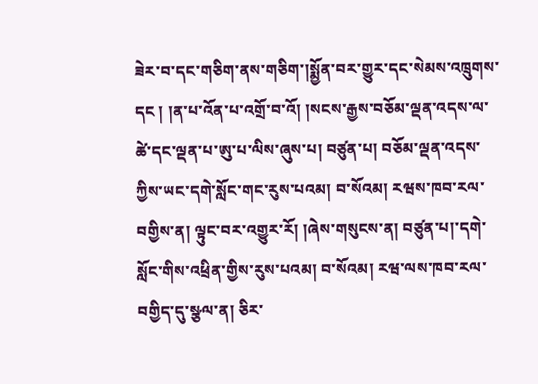ཟེར་བ་དང་གཅིག་ནས་གཅིག་།སྨྱོན་བར་གྱུར་དང་སེམས་འཁྲུགས་དང ། །ན་པ་འོན་པ་འགྲོ་བ་འོ། །སངས་རྒྱས་བཅོམ་ལྡན་འདས་ལ་ཚེ་དང་ལྡན་པ་ཨུ་པ་ལིས་ཞུས་པ། བཙུན་པ། བཅོམ་ལྡན་འདས་ཀྱིས་ཡང་དགེ་སློང་གང་རུས་པའམ། བ་སོའམ། རཝས་ཁབ་རལ་བགྱིས་ན། ལྟུང་བར་འགྱུར་རོ། །ཞེས་གསུངས་ན། བཙུན་པ།་དགེ་སློང་གིས་འཕྲིན་གྱིས་རུས་པའམ། བ་སོའམ། རཝ་ལས་ཁབ་རལ་བགྱིད་དུ་སྩལ་ན། ཅིར་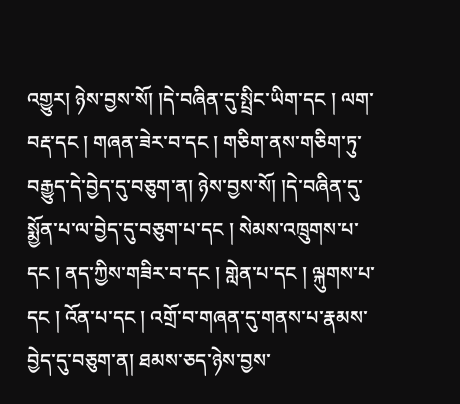འགྱུར། ཉེས་བྱས་སོ། །དེ་བཞིན་དུ་སྤྲིང་ཡིག་དང ། ལག་བརྡ་དང ། གཞན་ཟེར་བ་དང ། གཅིག་ནས་གཅིག་ཏུ་བརྒྱུད་དེ་བྱེད་དུ་བཅུག་ན། ཉེས་བྱས་སོ། །དེ་བཞིན་དུ་སྨྱོན་པ་ལ་བྱེད་དུ་བཅུག་པ་དང ། སེམས་འཁྲུགས་པ་དང ། ནད་ཀྱིས་གཟིར་བ་དང ། གླེན་པ་དང ། ལྐུགས་པ་དང ། འོན་པ་དང ། འགྲོ་བ་གཞན་དུ་གནས་པ་རྣམས་བྱེད་དུ་བཅུག་ན། ཐམས་ཅད་ཉེས་བྱས་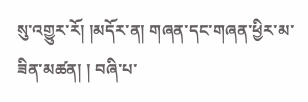སུ་འགྱུར་རོ། །མདོར་ན། གཞན་དང་གཞན་ཕྱིར་མ་ཟིན་མཚན། ། བཞི་པ་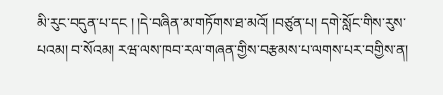མི་རུང་བདུན་པ་དང ། །དེ་བཞིན་མ་གཏོགས་ཐ་མའོ། །བཙུན་པ། དགེ་སློང་གིས་རུས་པའམ། བ་སོའམ། རཝ་ལས་ཁབ་རལ་གཞན་གྱིས་བརྩམས་པ་ལགས་པར་བགྱིས་ན།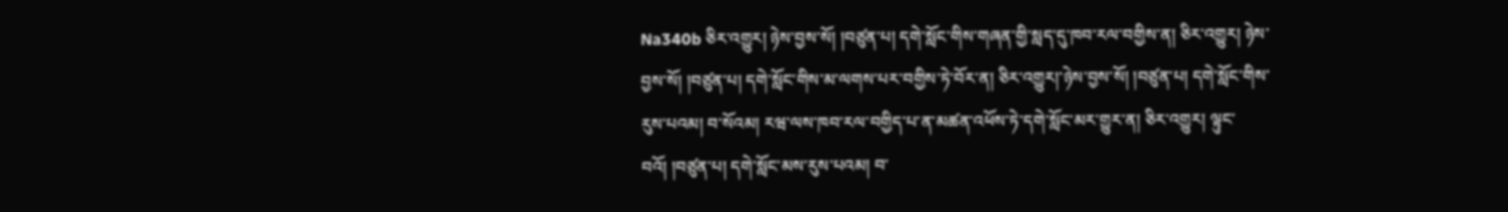Na340b ཅིར་འགྱུར། ཉེས་བྱས་སོ། །བཙུན་པ། དགེ་སློང་གིས་གཞན་གྱི་སླད་དུ་ཁབ་རལ་བགྱིས་ན། ཅིར་འགྱུར། ཉེས་བྱས་སོ། །བཙུན་པ། དགེ་སློང་གིས་མ་ལགས་པར་བགྱིས་ཏེ་བོར་ན། ཅིར་འགྱུར།་ཉེས་བྱས་སོ། །བཙུན་པ། དགེ་སློང་གིས་རུས་པའམ། བ་སོའམ། རཝ་ལས་ཁབ་རལ་བགྱིད་པ་ན་མཚན་འཕོས་ཏེ་དགེ་སློང་མར་གྱུར་ན། ཅིར་འགྱུར། ལྟུང་བའོ། །བཙུན་པ། དགེ་སློང་མས་རུས་པའམ། བ་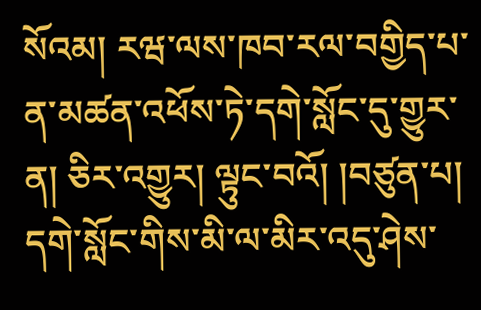སོའམ། རཝ་ལས་ཁབ་རལ་བགྱིད་པ་ན་མཚན་འཕོས་ཏེ་དགེ་སློང་དུ་གྱུར་ན། ཅིར་འགྱུར། ལྟུང་བའོ། །བཙུན་པ། དགེ་སློང་གིས་མི་ལ་མིར་འདུ་ཤེས་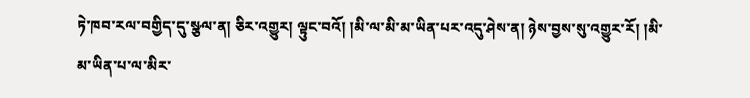ཏེ་ཁབ་རལ་བགྱིད་དུ་སྩལ་ན། ཅིར་འགྱུར། ལྟུང་བའོ། །མི་ལ་མི་མ་ཡིན་པར་འདུ་ཤེས་ན། ཉེས་བྱས་སུ་འགྱུར་རོ། །མི་མ་ཡིན་པ་ལ་མིར་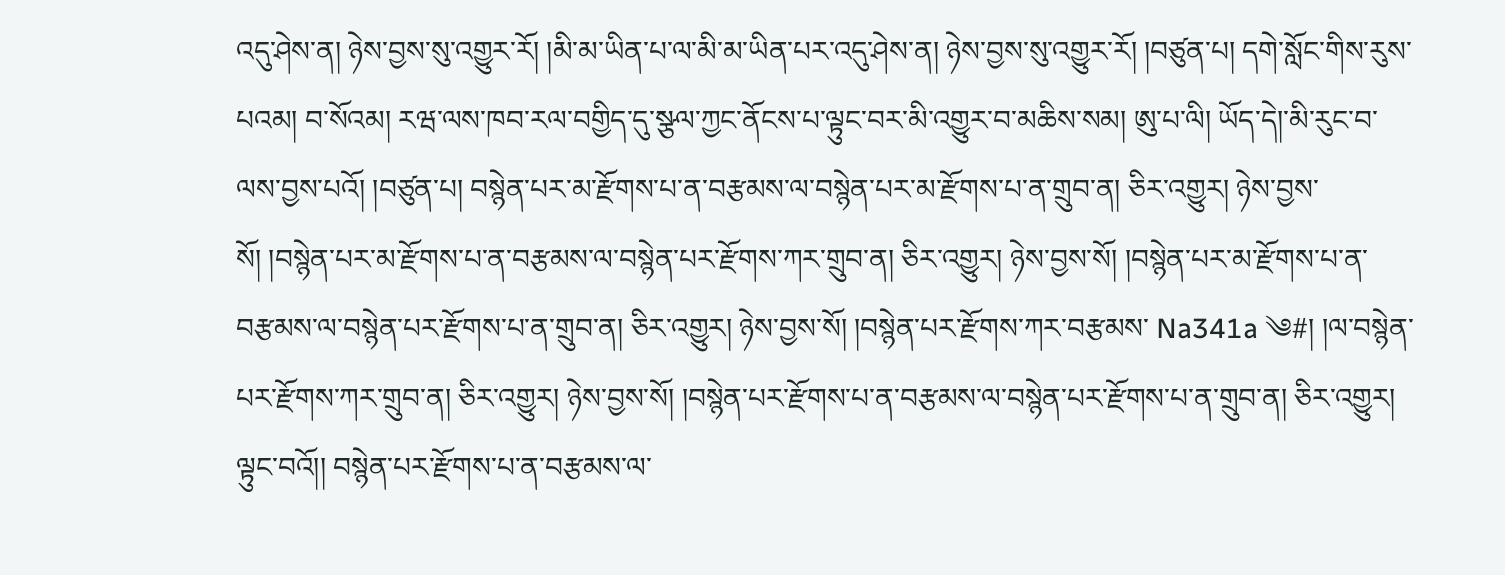འདུ་ཤེས་ན། ཉེས་བྱས་སུ་འགྱུར་རོ། །མི་མ་ཡིན་པ་ལ་མི་མ་ཡིན་པར་འདུ་ཤེས་ན། ཉེས་བྱས་སུ་འགྱུར་རོ། །བཙུན་པ། དགེ་སློང་གིས་རུས་པའམ། བ་སོའམ། རཝ་ལས་ཁབ་རལ་བགྱིད་དུ་སྩལ་ཀྱང་ནོངས་པ་ལྟུང་བར་མི་འགྱུར་བ་མཆིས་སམ། ཨུ་པ་ལི། ཡོད་དེ།་མི་རུང་བ་ལས་བྱས་པའོ། །བཙུན་པ། བསྙེན་པར་མ་རྫོགས་པ་ན་བརྩམས་ལ་བསྙེན་པར་མ་རྫོགས་པ་ན་གྲུབ་ན། ཅིར་འགྱུར། ཉེས་བྱས་སོ། །བསྙེན་པར་མ་རྫོགས་པ་ན་བརྩམས་ལ་བསྙེན་པར་རྫོགས་ཀར་གྲུབ་ན། ཅིར་འགྱུར། ཉེས་བྱས་སོ། །བསྙེན་པར་མ་རྫོགས་པ་ན་བརྩམས་ལ་བསྙེན་པར་རྫོགས་པ་ན་གྲུབ་ན། ཅིར་འགྱུར། ཉེས་བྱས་སོ། །བསྙེན་པར་རྫོགས་ཀར་བརྩམས་ Na341a ༄#། །ལ་བསྙེན་པར་རྫོགས་ཀར་གྲུབ་ན། ཅིར་འགྱུར། ཉེས་བྱས་སོ། །བསྙེན་པར་རྫོགས་པ་ན་བརྩམས་ལ་བསྙེན་པར་རྫོགས་པ་ན་གྲུབ་ན། ཅིར་འགྱུར། ལྟུང་བའོ།། བསྙེན་པར་རྫོགས་པ་ན་བརྩམས་ལ་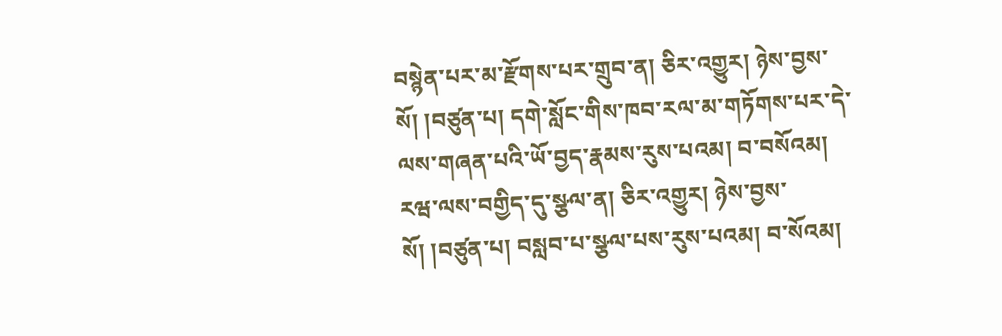བསྙེན་པར་མ་རྫོགས་པར་གྲུབ་ན། ཅིར་འགྱུར། ཉེས་བྱས་སོ། །བཙུན་པ། དགེ་སློང་གིས་ཁབ་རལ་མ་གཏོགས་པར་དེ་ལས་གཞན་པའི་ཡོ་བྱད་རྣམས་རུས་པའམ། བ་བསོའམ། རཝ་ལས་བགྱིད་དུ་སྩལ་ན། ཅིར་འགྱུར། ཉེས་བྱས་སོ། །བཙུན་པ། བསླབ་པ་སྩལ་པས་རུས་པའམ། བ་སོའམ།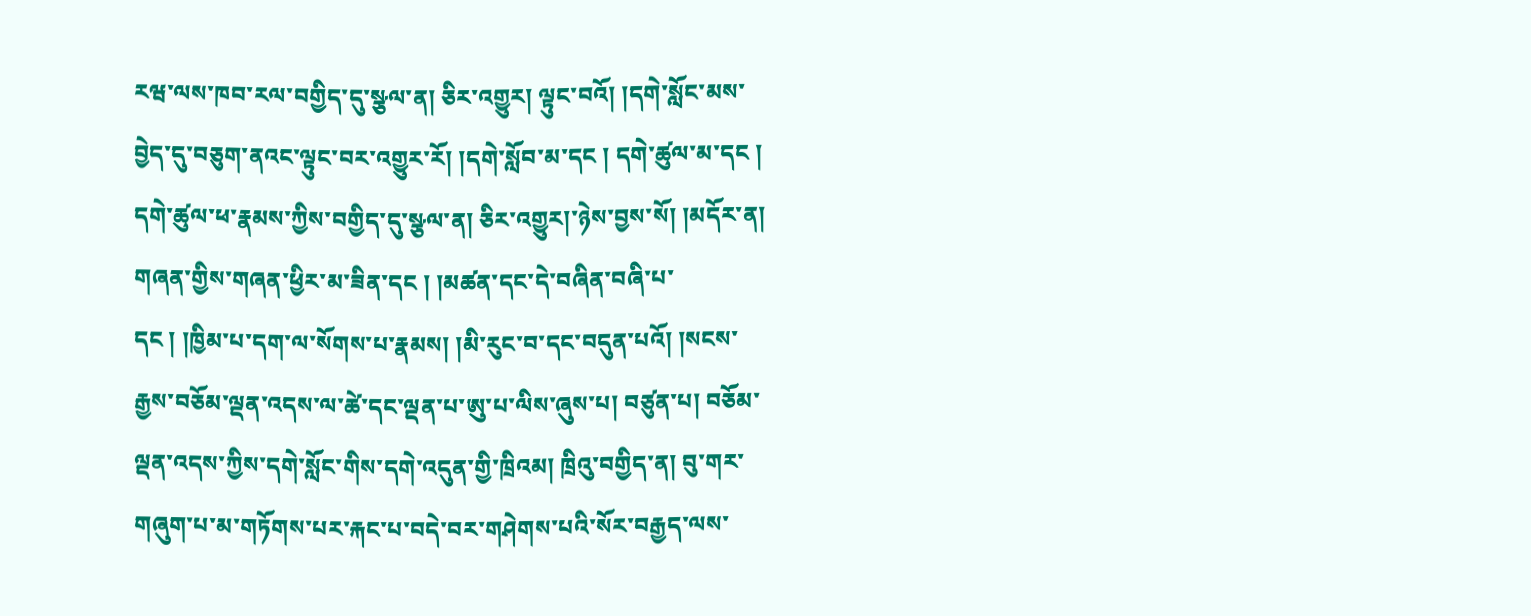རཝ་ལས་ཁབ་རལ་བགྱིད་དུ་སྩལ་ན། ཅིར་འགྱུར། ལྟུང་བའོ། །དགེ་སློང་མས་བྱེད་དུ་བཅུག་ནའང་ལྟུང་བར་འགྱུར་རོ། །དགེ་སློབ་མ་དང ། དགེ་ཚུལ་མ་དང ། དགེ་ཚུལ་ཕ་རྣམས་ཀྱིས་བགྱིད་དུ་སྩལ་ན། ཅིར་འགྱུར།་ཉེས་བྱས་སོ། །མདོར་ན། གཞན་གྱིས་གཞན་ཕྱིར་མ་ཟིན་དང ། །མཚན་དང་དེ་བཞིན་བཞི་པ་དང ། །ཁྱིམ་པ་དག་ལ་སོགས་པ་རྣམས། །མི་རུང་བ་དང་བདུན་པའོ། །སངས་རྒྱས་བཅོམ་ལྡན་འདས་ལ་ཚེ་དང་ལྡན་པ་ཨུ་པ་ལིས་ཞུས་པ། བཙུན་པ། བཅོམ་ལྡན་འདས་ཀྱིས་དགེ་སློང་གིས་དགེ་འདུན་གྱི་ཁྲིའམ། ཁྲིའུ་བགྱིད་ན། བུ་གར་གཞུག་པ་མ་གཏོགས་པར་རྐང་པ་བདེ་བར་གཤེགས་པའི་སོར་བརྒྱད་ལས་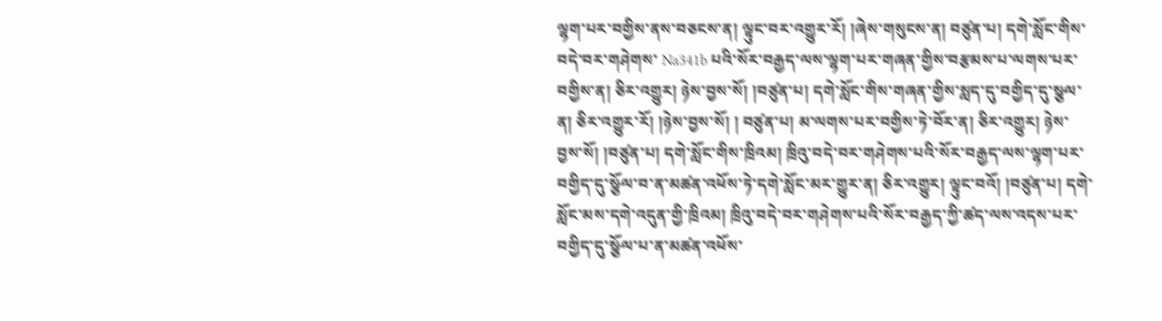ལྷག་པར་བགྱིས་ནས་བཅངས་ན། ལྟུང་བར་འགྱུར་རོ། །ཞེས་གསུངས་ན། བཙུན་པ། དགེ་སློང་གིས་བདེ་བར་གཤེགས་ Na341b པའི་སོར་བརྒྱད་ལས་ལྷག་པར་གཞན་གྱིས་བརྩམས་པ་ལགས་པར་བགྱིས་ན། ཅིར་འགྱུར། ཉེས་བྱས་སོ། །བཙུན་པ། དགེ་སློང་གིས་གཞན་གྱིས་སླད་དུ་བགྱིད་དུ་སྩལ་ན། ཅིར་འགྱུར་རོ། །ཉེས་བྱས་སོ། ། བཙུན་པ། མ་ལགས་པར་བགྱིས་ཏེ་བོར་ན། ཅིར་འགྱུར། ཉེས་བྱས་སོ། །བཙུན་པ། དགེ་སློང་གིས་ཁྲིའམ། ཁྲིའུ་བདེ་བར་གཤེགས་པའི་སོར་བརྒྱད་ལས་ལྷག་པར་བགྱིད་དུ་སྩོལ་བ་ན་མཚན་འཕོས་ཏེ་དགེ་སློང་མར་གྱུར་ན། ཅིར་འགྱུར། ལྟུང་བའོ། །བཙུན་པ། དགེ་སློང་མས་དགེ་འདུན་གྱི་ཁྲིའམ། ཁྲིའུ་བདེ་བར་གཤེགས་པའི་སོར་བརྒྱད་ཀྱི་ཚད་ལས་འདས་པར་བགྱིད་དུ་སྩོལ་པ་ན་མཚན་འཕོས་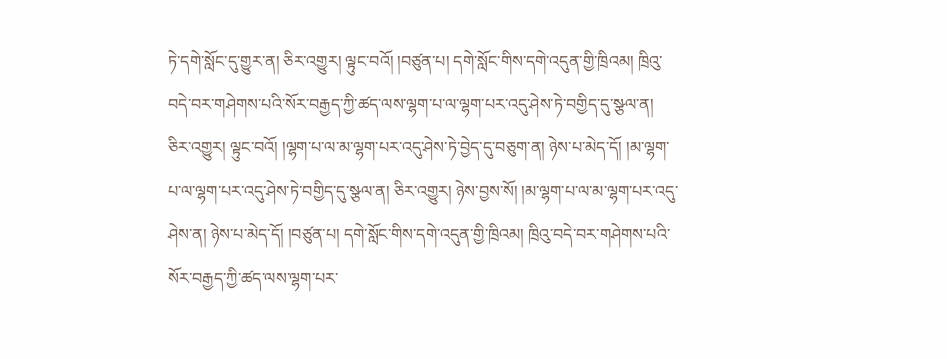ཏེ་དགེ་སློང་དུ་གྱུར་ན། ཅིར་འགྱུར། ལྟུང་བའོ། །བཙུན་པ། དགེ་སློང་གིས་དགེ་འདུན་གྱི་ཁྲིའམ། ཁྲིའུ་བདེ་བར་གཤེགས་པའི་སོར་བརྒྱད་ཀྱི་ཚད་ལས་ལྷག་པ་ལ་ལྷག་པར་འདུ་ཤེས་ཏེ་བགྱིད་དུ་སྩལ་ན། ཅིར་འགྱུར། ལྟུང་བའོ། །ལྷག་པ་ལ་མ་ལྷག་པར་འདུ་ཤེས་ཏེ་བྱེད་དུ་བཅུག་ན། ཉེས་པ་མེད་དོ། །མ་ལྷག་པ་ལ་ལྷག་པར་འདུ་ཤེས་ཏེ་བགྱིད་དུ་སྩལ་ན། ཅིར་འགྱུར། ཉེས་བྱས་སོ། །མ་ལྷག་པ་ལ་མ་ལྷག་པར་འདུ་ཤེས་ན། ཉེས་པ་མེད་དོ། །བཙུན་པ། དགེ་སློང་གིས་དགེ་འདུན་གྱི་ཁྲིའམ། ཁྲིའུ་བདེ་བར་གཤེགས་པའི་སོར་བརྒྱད་ཀྱི་ཚད་ལས་ལྷག་པར་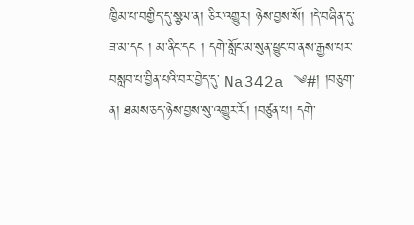ཁྱིམ་པ་བགྱིད་དུ་སྩལ་ན། ཅིར་འགྱུར། ཉེས་བྱས་སོ། །དེ་བཞིན་དུ་ཟ་མ་དང ། མ་ནིང་དང ། དགེ་སློང་མ་སུན་ཕྱུང་བ་ནས་རྒྱས་པར་བསླབ་པ་བྱིན་པའི་བར་བྱེད་དུ་ Na342a ༄#། །བཅུག་ན། ཐམས་ཅད་ཉེས་བྱས་སུ་འགྱུར་རོ། །བཙུན་པ། དགེ་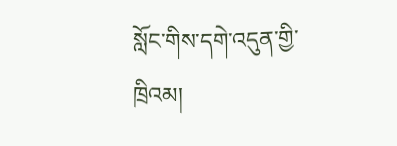སློང་གིས་དགེ་འདུན་གྱི་ཁྲིའམ།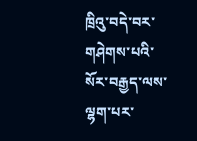ཁྲིའུ་བདེ་བར་གཤེགས་པའི་སོར་བརྒྱད་ལས་ལྷག་པར་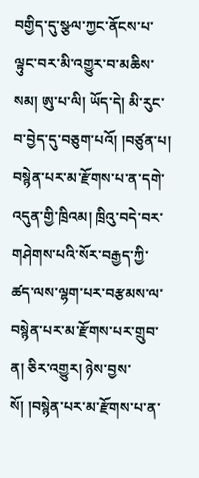བགྱིད་དུ་སྩལ་ཀྱང་ནོངས་པ་ལྟུང་བར་མི་འགྱུར་བ་མཆིས་སམ། ཨུ་པ་ལི། ཡོད་དེ། མི་རུང་བ་བྱེད་དུ་བཅུག་པའོ། །བཙུན་པ། བསྙེན་པར་མ་རྫོགས་པ་ན་དགེ་འདུན་གྱི་ཁྲིའམ། ཁྲིའུ་བདེ་བར་གཤེགས་པའི་སོར་བརྒྱད་ཀྱི་ཚད་ལས་ལྷག་པར་བརྩམས་ལ་བསྙེན་པར་མ་རྫོགས་པར་གྲུབ་ན། ཅིར་འགྱུར། ཉེས་བྱས་སོ། །བསྙེན་པར་མ་རྫོགས་པ་ན་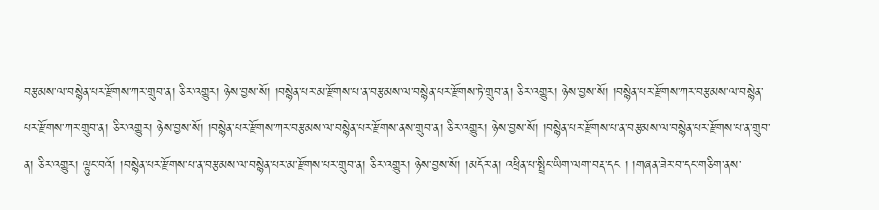བརྩམས་ལ་བསྙེན་པར་རྫོགས་ཀར་གྲུབ་ན། ཅིར་འགྱུར། ཉེས་བྱས་སོ། །བསྙེན་པར་མ་རྫོགས་པ་ན་བརྩམས་ལ་བསྙེན་པར་རྫོགས་ཏེ་གྲུབ་ན། ཅིར་འགྱུར། ཉེས་བྱས་སོ། །བསྙེན་པར་རྫོགས་ཀར་བརྩམས་ལ་བསྙེན་པར་རྫོགས་ཀར་གྲུབ་ན། ཅིར་འགྱུར། ཉེས་བྱས་སོ། །བསྙེན་པར་རྫོགས་ཀར་བརྩམས་ལ་བསྙེན་པར་རྫོགས་ནས་གྲུབ་ན། ཅིར་འགྱུར། ཉེས་བྱས་སོ། །བསྙེན་པར་རྫོགས་པ་ན་བརྩམས་ལ་བསྙེན་པར་རྫོགས་པ་ན་གྲུབ་ན། ཅིར་འགྱུར། ལྟུང་བའོ། །བསྙེན་པར་རྫོགས་པ་ན་བརྩམས་ལ་བསྙེན་པར་མ་རྫོགས་པར་གྲུབ་ན། ཅིར་འགྱུར། ཉེས་བྱས་སོ། །མདོར་ན། འཕྲིན་པ་སྤྲིང་ཡིག་ལག་བརྡ་དང ། །གཞན་ཟེར་བ་དང་གཅིག་ནས་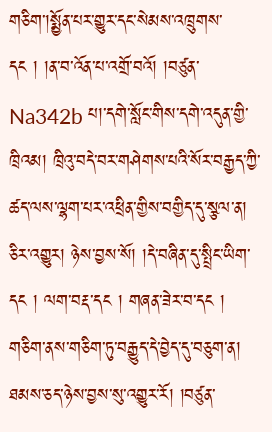གཅིག་།སྨྱོན་པར་གྱུར་དང་སེམས་འཁྲུགས་དང ། །ན་བ་འོན་པ་འགྲོ་བའོ། །བཙུན་ Na342b པ།་དགེ་སློང་གིས་དགེ་འདུན་གྱི་ཁྲིའམ། ཁྲིའུ་བདེ་བར་གཤེགས་པའི་སོར་བརྒྱད་ཀྱི་ཚད་ལས་ལྷག་པར་འཕྲིན་གྱིས་བགྱིད་དུ་སྩལ་ན། ཅིར་འགྱུར། ཉེས་བྱས་སོ། །དེ་བཞིན་དུ་སྤྲིང་ཡིག་དང ། ལག་བརྡ་དང ། གཞན་ཟེར་བ་དང ། གཅིག་ནས་གཅིག་ཏུ་བརྒྱུད་དེ་བྱེད་དུ་བཅུག་ན། ཐམས་ཅད་ཉེས་བྱས་སུ་འགྱུར་རོ། །བཙུན་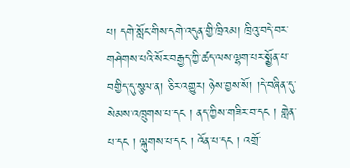པ། དགེ་སློང་གིས་དགེ་འདུན་གྱི་ཁྲིའམ། ཁྲིའུ་བདེ་བར་གཤེགས་པའི་སོར་བརྒྱད་ཀྱི་ཚད་ལས་ལྷག་པར་སྨྱོན་པ་བགྱིད་དུ་སྩལ་ན། ཅིར་འགྱུར། ཉེས་བྱས་སོ། །དེ་བཞིན་དུ་སེམས་འཁྲུགས་པ་དང ། ནད་ཀྱིས་གཟིར་བ་དང ། གླེན་པ་དང ། ལྐུགས་པ་དང ། འོན་པ་དང ། འགྲོ་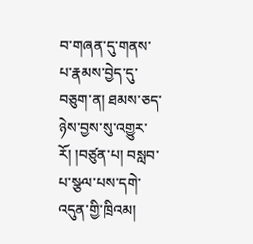བ་གཞན་དུ་གནས་པ་རྣམས་བྱེད་དུ་བཅུག་ན། ཐམས་ཅད་ཉེས་བྱས་སུ་འགྱུར་རོ། །བཙུན་པ། བསླབ་པ་སྩལ་པས་དགེ་འདུན་གྱི་ཁྲིའམ།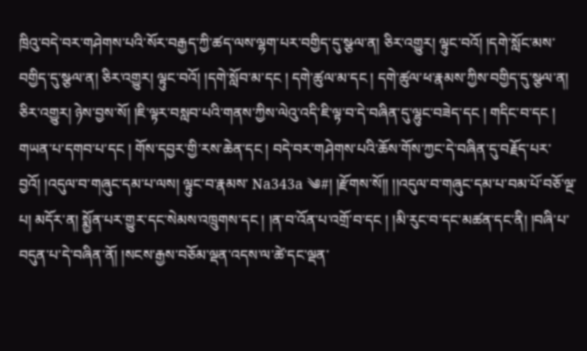ཁྲིའུ་བདེ་བར་གཤེགས་པའི་སོར་བརྒྱད་ཀྱི་ཚད་ལས་ལྷག་པར་བགྱིད་དུ་སྩལ་ན། ཅིར་འགྱུར། ལྟུང་བའོ། །དགེ་སློང་མས་བགྱིད་དུ་སྩལ་ན། ཅིར་འགྱུར། ལྟུང་བའོ། །དགེ་སློབ་མ་དང ། དགེ་ཚུལ་མ་དང ། དགེ་ཚུལ་ཕ་རྣམས་ཀྱིས་བགྱིད་དུ་སྩལ་ན། ཅིར་འགྱུར། ཉེས་བྱས་སོ། །ཇི་ལྟར་བསླབ་པའི་གནས་ཀྱིས་ལེའུ་འདི་ཇི་ལྟ་བ་དེ་བཞིན་དུ་ལྷུང་བཟེད་དང ། གདིང་བ་དང ། གཡན་པ་དགབ་པ་དང ། གོས་དབྱར་གྱི་རས་ཆེན་དང ། བདེ་བར་གཤེགས་པའི་ཆོས་གོས་ཀྱང་དེ་བཞིན་དུ་བརྗོད་པར་བྱའོ། །འདུལ་བ་གཞུང་དམ་པ་ལས། ལྟུང་བ་རྣམས་ Na343a ༄#། །རྫོགས་སོ།། །།འདུལ་བ་གཞུང་དམ་པ་བམ་པོ་བཅོ་ལྔ་པ། མདོར་ན། སྨྱོན་པར་གྱུར་དང་སེམས་འཁྲུགས་དང ། །ན་བ་འོན་པ་འགྲོ་བ་དང ། །མི་རུང་བ་དང་མཚན་དང་ནི། །བཞི་པ་བདུན་པ་དེ་བཞིན་ནོ། །སངས་རྒྱས་བཅོམ་ལྡན་འདས་ལ་ཚེ་དང་ལྡན་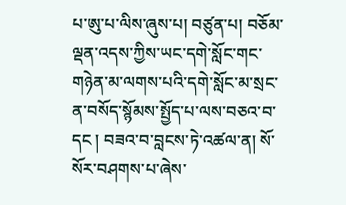པ་ཨུ་པ་ལིས་ཞུས་པ། བཙུན་པ། བཅོམ་ལྡན་འདས་ཀྱིས་ཡང་དགེ་སློང་གང་གཉེན་མ་ལགས་པའི་དགེ་སློང་མ་སྲང་ན་བསོད་སྙོམས་སྤྱོད་པ་ལས་བཅའ་བ་དང ། བཟའ་བ་བླངས་ཏེ་འཚལ་ན། སོ་སོར་བཤགས་པ་ཞེས་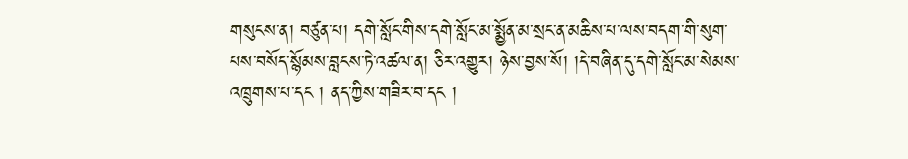གསུངས་ན། བཙུན་པ། དགེ་སློང་གིས་དགེ་སློང་མ་སྨྱོན་མ་སྲང་ན་མཆིས་པ་ལས་བདག་གི་སུག་པས་བསོད་སྙོམས་བླངས་ཏེ་འཚལ་ན། ཅིར་འགྱུར། ཉེས་བྱས་སོ། །དེ་བཞིན་དུ་དགེ་སློང་མ་སེམས་འཁྲུགས་པ་དང ། ནད་ཀྱིས་གཟིར་བ་དང །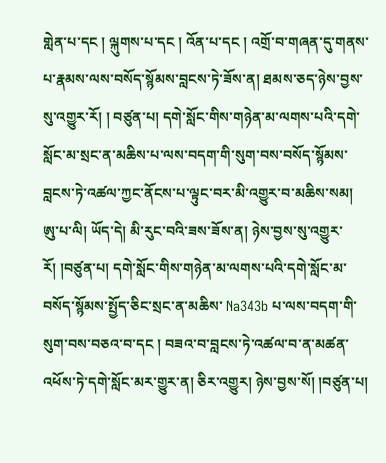གླེན་པ་དང ། ལྐུགས་པ་དང ། འོན་པ་དང ། འགྲོ་བ་གཞན་དུ་གནས་པ་རྣམས་ལས་བསོད་སྙོམས་བླངས་ཏེ་ཟོས་ན། ཐམས་ཅད་ཉེས་བྱས་སུ་འགྱུར་རོ། ། བཙུན་པ། དགེ་སློང་གིས་གཉེན་མ་ལགས་པའི་དགེ་སློང་མ་སྲང་ན་མཆིས་པ་ལས་བདག་གི་སུག་བས་བསོད་སྙོམས་བླངས་ཏེ་འཚལ་ཀྱང་ནོངས་པ་ལྟུང་བར་མི་འགྱུར་བ་མཆིས་སམ། ཨུ་པ་ལི། ཡོད་དེ། མི་རུང་བའི་ཟས་ཟོས་ན། ཉེས་བྱས་སུ་འགྱུར་རོ། །བཙུན་པ། དགེ་སློང་གིས་གཉེན་མ་ལགས་པའི་དགེ་སློང་མ་བསོད་སྙོམས་སྤྱོད་ཅིང་སྲང་ན་མཆིས་ Na343b པ་ལས་བདག་གི་སུག་བས་བཅའ་བ་དང ། བཟའ་བ་བླངས་ཏེ་འཚལ་བ་ན་མཚན་འཕོས་ཏེ་དགེ་སློང་མར་གྱུར་ན། ཅིར་འགྱུར། ཉེས་བྱས་སོ། །བཙུན་པ།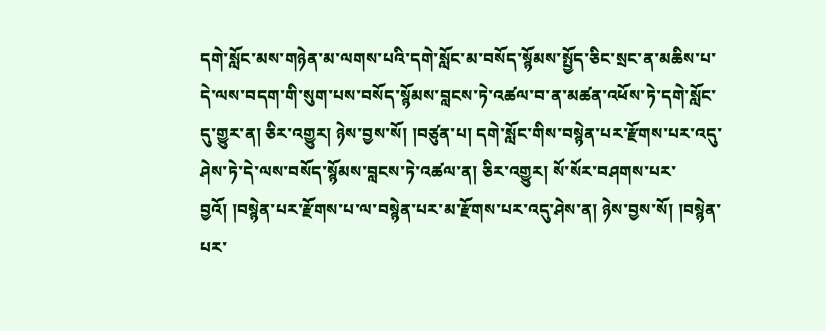དགེ་སློང་མས་གཉེན་མ་ལགས་པའི་དགེ་སློང་མ་བསོད་སྙོམས་སྤྱོད་ཅིང་སྲང་ན་མཆིས་པ་དེ་ལས་བདག་གི་སུག་པས་བསོད་སྙོམས་བླངས་ཏེ་འཚལ་བ་ན་མཚན་འཕོས་ཏེ་དགེ་སློང་དུ་གྱུར་ན། ཅིར་འགྱུར། ཉེས་བྱས་སོ། །བཙུན་པ། དགེ་སློང་གིས་བསྙེན་པར་རྫོགས་པར་འདུ་ཤེས་ཏེ་དེ་ལས་བསོད་སྙོམས་བླངས་ཏེ་འཚལ་ན། ཅིར་འགྱུར། སོ་སོར་བཤགས་པར་བྱའོ། །བསྙེན་པར་རྫོགས་པ་ལ་བསྙེན་པར་མ་རྫོགས་པར་འདུ་ཤེས་ན། ཉེས་བྱས་སོ། །བསྙེན་པར་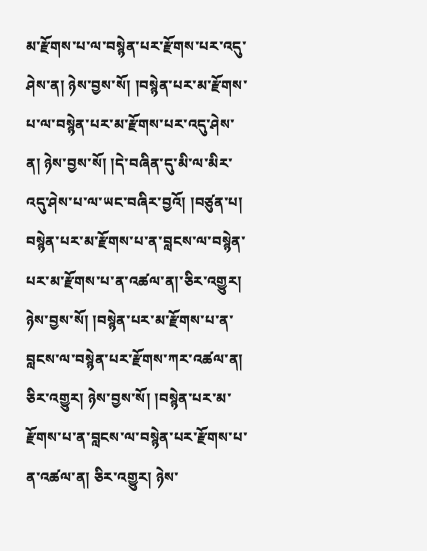མ་རྫོགས་པ་ལ་བསྙེན་པར་རྫོགས་པར་འདུ་ཤེས་ན། ཉེས་བྱས་སོ། །བསྙེན་པར་མ་རྫོགས་པ་ལ་བསྙེན་པར་མ་རྫོགས་པར་འདུ་ཤེས་ན། ཉེས་བྱས་སོ། །དེ་བཞིན་དུ་མི་ལ་མིར་འདུ་ཤེས་པ་ལ་ཡང་བཞིར་བྱའོ། །བཙུན་པ། བསྙེན་པར་མ་རྫོགས་པ་ན་བླངས་ལ་བསྙེན་པར་མ་རྫོགས་པ་ན་འཚལ་ན།་ཅིར་འགྱུར། ཉེས་བྱས་སོ། །བསྙེན་པར་མ་རྫོགས་པ་ན་བླངས་ལ་བསྙེན་པར་རྫོགས་ཀར་འཚལ་ན། ཅིར་འགྱུར། ཉེས་བྱས་སོ། །བསྙེན་པར་མ་རྫོགས་པ་ན་བླངས་ལ་བསྙེན་པར་རྫོགས་པ་ན་འཚལ་ན། ཅིར་འགྱུར། ཉེས་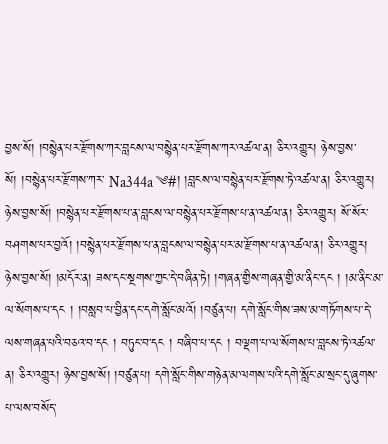བྱས་སོ། །བསྙེན་པར་རྫོགས་ཀར་བླངས་ལ་བསྙེན་པར་རྫོགས་ཀར་འཚལ་ན། ཅིར་འགྱུར། ཉེས་བྱས་སོ། །བསྙེན་པར་རྫོགས་ཀར་ Na344a ༄#། །བླངས་ལ་བསྙེན་པར་རྫོགས་ཏེ་འཚལ་ན། ཅིར་འགྱུར། ཉེས་བྱས་སོ། །བསྙེན་པར་རྫོགས་པ་ན་བླངས་ལ་བསྙེན་པར་རྫོགས་པ་ན་འཚལ་ན། ཅིར་འགྱུར། སོ་སོར་བཤགས་པར་བྱའོ། །བསྙེན་པར་རྫོགས་པ་ན་བླངས་ལ་བསྙེན་པར་མ་རྫོགས་པ་ན་འཚལ་ན། ཅིར་འགྱུར། ཉེས་བྱས་སོ། །མདོར་ན། ཟས་དང་སྔགས་ཀྱང་དེ་བཞིན་ཏེ། །གཞན་གྱིས་གཞན་གྱི་མ་ནིང་དང ། །མ་ནིང་མ་ལ་སོགས་པ་དང ། །བསླབ་པ་བྱིན་དང་དགེ་སློང་མའོ། །བཙུན་པ། དགེ་སློང་གིས་ཟས་མ་གཏོགས་པ་དེ་ལས་གཞན་པའི་བཅའ་བ་དང ། བཏུང་བ་དང ། བཞིབ་པ་དང ། བལྡག་པ་ལ་སོགས་པ་བླངས་ཏེ་འཚལ་ན། ཅིར་འགྱུར། ཉེས་བྱས་སོ། །བཙུན་པ། དགེ་སློང་གིས་གཉེན་མ་ལགས་པའི་དགེ་སློང་མ་སྲང་དུ་ཞུགས་པ་ལས་བསོད་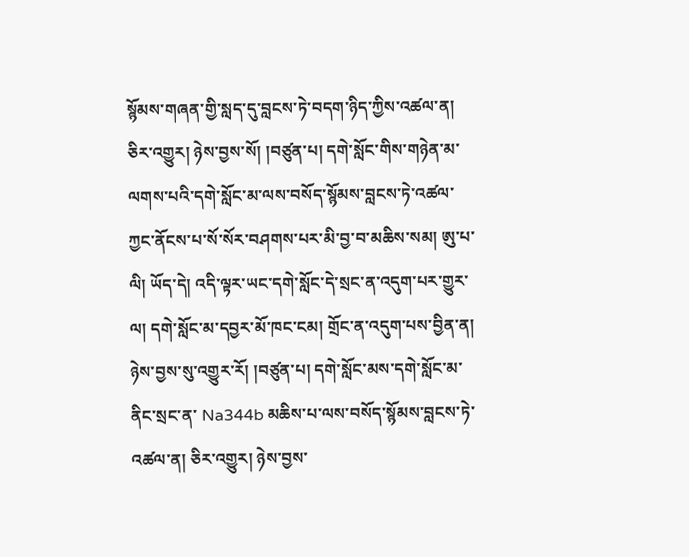སྙོམས་གཞན་གྱི་སླད་དུ་བླངས་ཏེ་བདག་ཉིད་ཀྱིས་འཚལ་ན། ཅིར་འགྱུར། ཉེས་བྱས་སོ། །བཙུན་པ། དགེ་སློང་གིས་གཉེན་མ་ལགས་པའི་དགེ་སློང་མ་ལས་བསོད་སྙོམས་བླངས་ཏེ་འཚལ་ཀྱང་ནོངས་པ་སོ་སོར་བཤགས་པར་མི་བྱ་བ་མཆིས་སམ། ཨུ་པ་ལི། ཡོད་དེ། འདི་ལྟར་ཡང་དགེ་སློང་དེ་སྲང་ན་འདུག་པར་གྱུར་ལ། དགེ་སློང་མ་དབྱར་མོ་ཁང་ངམ། གྲོང་ན་འདུག་པས་བྱིན་ན། ཉེས་བྱས་སུ་འགྱུར་རོ། །བཙུན་པ། དགེ་སློང་མས་དགེ་སློང་མ་ནིང་སྲང་ན་ Na344b མཆིས་པ་ལས་བསོད་སྙོམས་བླངས་ཏེ་འཚལ་ན། ཅིར་འགྱུར། ཉེས་བྱས་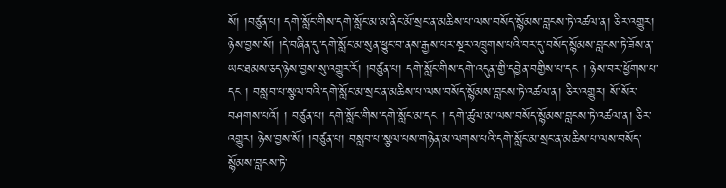སོ། །བཙུན་པ། དགེ་སློང་གིས་དགེ་སློང་མ་མ་ནིང་མོ་སྲང་ན་མཆིས་པ་ལས་བསོད་སྙོམས་བླངས་ཏེ་འཚལ་ན། ཅིར་འགྱུར། ཉེས་བྱས་སོ། །དེ་བཞིན་དུ་དགེ་སློང་མ་སུན་ཕྱུང་བ་ནས་རྒྱས་པར་སྔར་འཁྲུགས་པའི་བར་དུ་བསོད་སྙོམས་བླངས་ཏེ་ཟོས་ན་ཡང་ཐམས་ཅད་ཉེས་བྱས་སུ་འགྱུར་རོ། །བཙུན་པ། དགེ་སློང་གིས་དགེ་འདུན་གྱི་དབྱེན་བགྱིས་པ་དང ། ཉེས་བར་ཕྱོགས་པ་དང ། བསླབ་པ་སྩལ་བའི་དགེ་སློང་མ་སྲང་ན་མཆིས་པ་ལས་བསོད་སྙོམས་བླངས་ཏེ་འཚལ་ན། ཅིར་འགྱུར། སོ་སོར་བཤགས་པའོ། ། བཙུན་པ། དགེ་སློང་གིས་དགེ་སློང་མ་དང ། དགེ་ཚུལ་མ་ལས་བསོད་སྙོམས་བླངས་ཏེ་འཚལ་ན། ཅིར་འགྱུར། ཉེས་བྱས་སོ། །བཙུན་པ། བསླབ་པ་སྩལ་པས་གཉེན་མ་ལགས་པའི་དགེ་སློང་མ་སྲང་ན་མཆིས་པ་ལས་བསོད་སྙོམས་བླངས་ཏེ་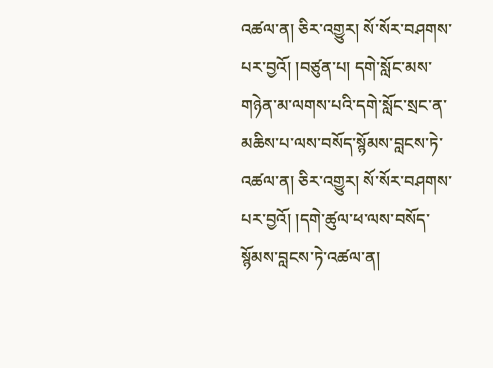འཚལ་ན། ཅིར་འགྱུར། སོ་སོར་བཤགས་པར་བྱའོ། །བཙུན་པ། དགེ་སློང་མས་གཉེན་མ་ལགས་པའི་དགེ་སློང་སྲང་ན་མཆིས་པ་ལས་བསོད་སྙོམས་བླངས་ཏེ་འཚལ་ན། ཅིར་འགྱུར། སོ་སོར་བཤགས་པར་བྱའོ། །དགེ་ཚུལ་ཕ་ལས་བསོད་སྙོམས་བླངས་ཏེ་འཚལ་ན།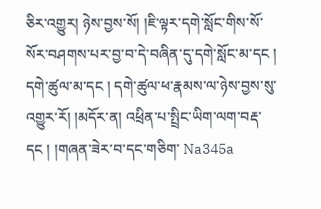ཅིར་འགྱུར། ཉེས་བྱས་སོ། །ཇི་ལྟར་དགེ་སློང་གིས་སོ་སོར་བཤགས་པར་བྱ་བ་དེ་བཞིན་དུ་དགེ་སློང་མ་དང ། དགེ་ཚུལ་མ་དང ། དགེ་ཚུལ་ཕ་རྣམས་ལ་ཉེས་བྱས་སུ་འགྱུར་རོ། །མདོར་ན། འཕྲིན་པ་སྤྲིང་ཡིག་ལག་བརྡ་དང ། །གཞན་ཟེར་བ་དང་གཅིག་ Na345a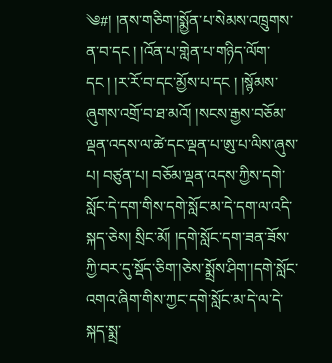༄#། །ནས་གཅིག་།སྨྱོན་པ་སེམས་འཁྲུགས་ན་བ་དང ། །འོན་པ་གླེན་པ་གཉིད་ལོག་དང ། །ར་རོ་བ་དང་མྱོས་པ་དང ། །སྙོམས་ཞུགས་འགྲོ་བ་ཐ་མའོ། །སངས་རྒྱས་བཅོམ་ལྡན་འདས་ལ་ཚེ་དང་ལྡན་པ་ཨུ་པ་ལིས་ཞུས་པ། བཙུན་པ། བཅོམ་ལྡན་འདས་ཀྱིས་དགེ་སློང་དེ་དག་གིས་དགེ་སློང་མ་དེ་དག་ལ་འདི་སྐད་ཅེས། སྲིང་མོ། །དགེ་སློང་དག་ཟན་ཟོས་ཀྱི་བར་དུ་སྡོད་ཅིག་།ཅེས་སྨྲོས་ཤིག་།དགེ་སློང་འགའ་ཞིག་གིས་ཀྱང་དགེ་སློང་མ་དེ་ལ་དེ་སྐད་སྨྲ་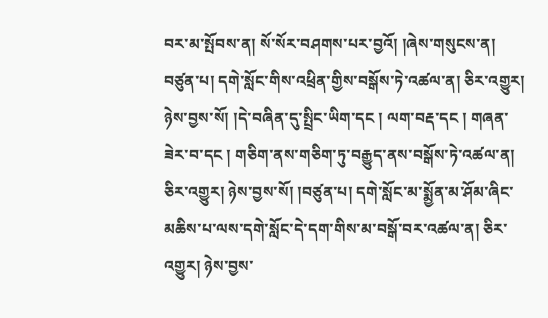བར་མ་སྤོབས་ན། སོ་སོར་བཤགས་པར་བྱའོ། །ཞེས་གསུངས་ན། བཙུན་པ། དགེ་སློང་གིས་འཕྲིན་གྱིས་བསྒོས་ཏེ་འཚལ་ན། ཅིར་འགྱུར། ཉེས་བྱས་སོ། །དེ་བཞིན་དུ་སྤྲིང་ཡིག་དང ། ལག་བརྡ་དང ། གཞན་ཟེར་བ་དང ། གཅིག་ནས་གཅིག་ཏུ་བརྒྱུད་ནས་བསྒོས་ཏེ་འཚལ་ན། ཅིར་འགྱུར། ཉེས་བྱས་སོ། །བཙུན་པ། དགེ་སློང་མ་སྨྱོན་མ་ཤོམ་ཞིང་མཆིས་པ་ལས་དགེ་སློང་དེ་དག་གིས་མ་བསྒོ་བར་འཚལ་ན། ཅིར་འགྱུར། ཉེས་བྱས་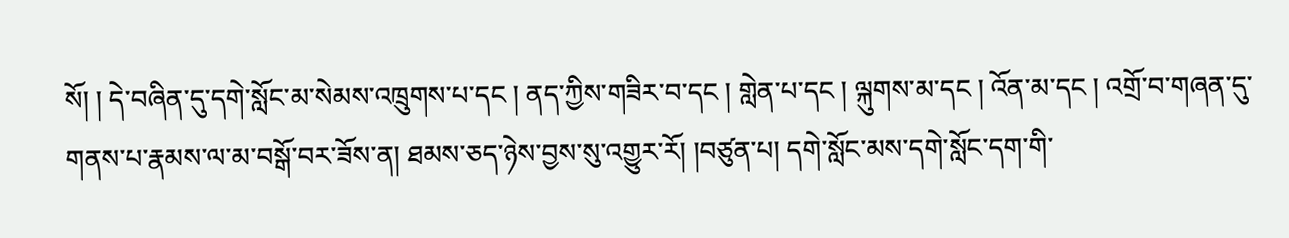སོ། ། དེ་བཞིན་དུ་དགེ་སློང་མ་སེམས་འཁྲུགས་པ་དང ། ནད་ཀྱིས་གཟིར་བ་དང ། གླེན་པ་དང ། ལྐུགས་མ་དང ། འོན་མ་དང ། འགྲོ་བ་གཞན་དུ་གནས་པ་རྣམས་ལ་མ་བསྒོ་བར་ཟོས་ན། ཐམས་ཅད་ཉེས་བྱས་སུ་འགྱུར་རོ། །བཙུན་པ། དགེ་སློང་མས་དགེ་སློང་དག་གི་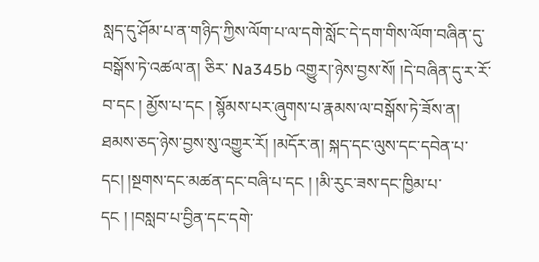སླད་དུ་ཤོམ་པ་ན་གཉིད་ཀྱིས་ལོག་པ་ལ་དགེ་སློང་དེ་དག་གིས་ལོག་བཞིན་དུ་བསྒོས་ཏེ་འཚལ་ན། ཅིར་ Na345b འགྱུར།་ཉེས་བྱས་སོ། །དེ་བཞིན་དུ་ར་རོ་བ་དང ། མྱོས་པ་དང ། སྙོམས་པར་ཞུགས་པ་རྣམས་ལ་བསྒོས་ཏེ་ཟོས་ན། ཐམས་ཅད་ཉེས་བྱས་སུ་འགྱུར་རོ། །མདོར་ན། སྐད་དང་ལུས་དང་དབེན་པ་དང། །སྔགས་དང་མཚན་དང་བཞི་པ་དང ། །མི་རུང་ཟས་དང་ཁྱིམ་པ་དང ། །བསླབ་པ་བྱིན་དང་དགེ་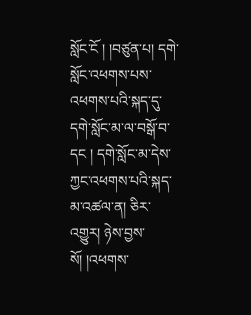སློང་ངོ ། །བཙུན་པ། དགེ་སློང་འཕགས་པས་འཕགས་པའི་སྐད་དུ་དགེ་སློང་མ་ལ་བསྒོ་བ་དང ། དགེ་སློང་མ་དེས་ཀྱང་འཕགས་པའི་སྐད་མ་འཚལ་ན། ཅིར་འགྱུར། ཉེས་བྱས་སོ། །འཕགས་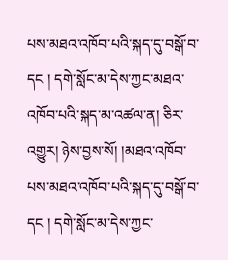པས་མཐའ་འཁོབ་པའི་སྐད་དུ་བསྒོ་བ་དང ། དགེ་སློང་མ་དེས་ཀྱང་མཐའ་འཁོབ་པའི་སྐད་མ་འཚལ་ན། ཅིར་འགྱུར། ཉེས་བྱས་སོ། །མཐའ་འཁོབ་པས་མཐའ་འཁོབ་པའི་སྐད་དུ་བསྒོ་བ་དང ། དགེ་སློང་མ་དེས་ཀྱང་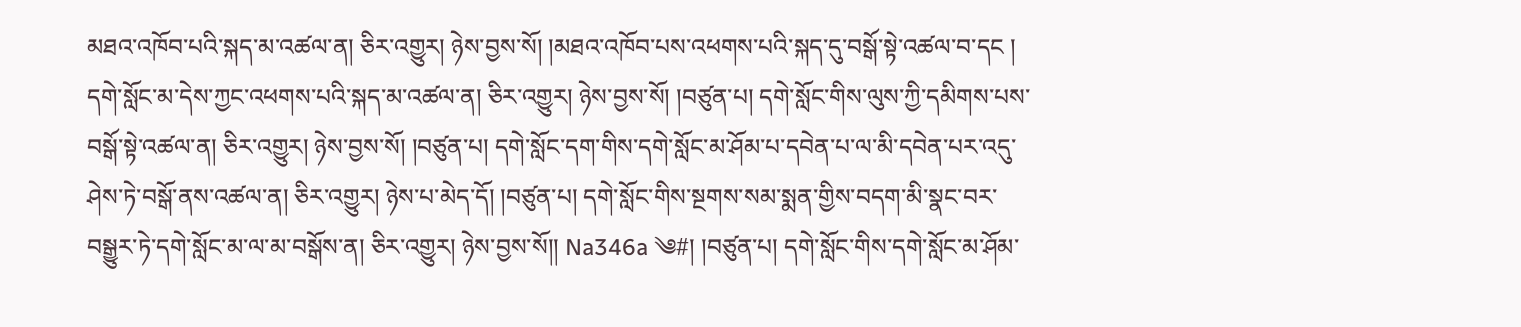མཐའ་འཁོབ་པའི་སྐད་མ་འཚལ་ན། ཅིར་འགྱུར། ཉེས་བྱས་སོ། །མཐའ་འཁོབ་པས་འཕགས་པའི་སྐད་དུ་བསྒོ་སྟེ་འཚལ་བ་དང ། དགེ་སློང་མ་དེས་ཀྱང་འཕགས་པའི་སྐད་མ་འཚལ་ན། ཅིར་འགྱུར། ཉེས་བྱས་སོ། །བཙུན་པ། དགེ་སློང་གིས་ལུས་ཀྱི་དམིགས་པས་བསྒོ་སྟེ་འཚལ་ན། ཅིར་འགྱུར། ཉེས་བྱས་སོ། །བཙུན་པ། དགེ་སློང་དག་གིས་དགེ་སློང་མ་ཤོམ་པ་དབེན་པ་ལ་མི་དབེན་པར་འདུ་ཤེས་ཏེ་བསྒོ་ནས་འཚལ་ན། ཅིར་འགྱུར། ཉེས་པ་མེད་དོ། །བཙུན་པ། དགེ་སློང་གིས་སྔགས་སམ་སྨན་གྱིས་བདག་མི་སྣང་བར་བསྒྱུར་ཏེ་དགེ་སློང་མ་ལ་མ་བསྒོས་ན། ཅིར་འགྱུར། ཉེས་བྱས་སོ།། Na346a ༄#། །བཙུན་པ། དགེ་སློང་གིས་དགེ་སློང་མ་ཤོམ་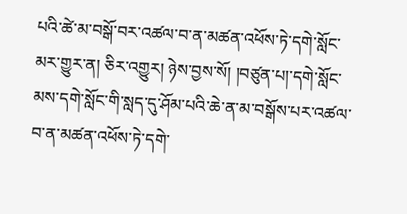པའི་ཚེ་མ་བསྒོ་བར་འཚལ་བ་ན་མཚན་འཕོས་ཏེ་དགེ་སློང་མར་གྱུར་ན། ཅིར་འགྱུར། ཉེས་བྱས་སོ། །བཙུན་པ།་དགེ་སློང་མས་དགེ་སློང་གི་སླད་དུ་ཤོམ་པའི་ཆེ་ན་མ་བསྒོས་པར་འཚལ་བ་ན་མཚན་འཕོས་ཏེ་དགེ་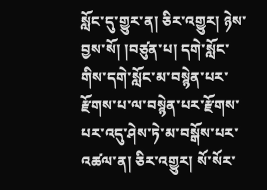སློང་དུ་གྱུར་ན། ཅིར་འགྱུར། ཉེས་བྱས་སོ། །བཙུན་པ། དགེ་སློང་གིས་དགེ་སློང་མ་བསྙེན་པར་རྫོགས་པ་ལ་བསྙེན་པར་རྫོགས་པར་འདུ་ཤེས་ཏེ་མ་བསྒོས་པར་འཚལ་ན། ཅིར་འགྱུར། སོ་སོར་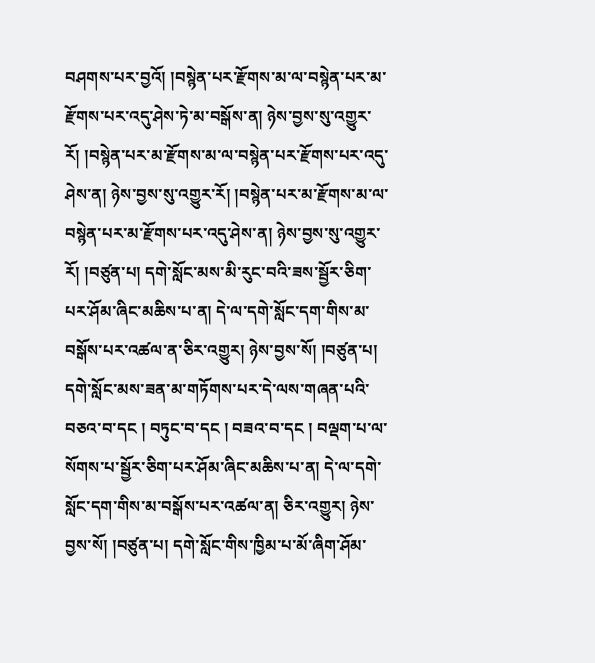བཤགས་པར་བྱའོ། །བསྙེན་པར་རྫོགས་མ་ལ་བསྙེན་པར་མ་རྫོགས་པར་འདུ་ཤེས་ཏེ་མ་བསྒོས་ན། ཉེས་བྱས་སུ་འགྱུར་རོ། །བསྙེན་པར་མ་རྫོགས་མ་ལ་བསྙེན་པར་རྫོགས་པར་འདུ་ཤེས་ན། ཉེས་བྱས་སུ་འགྱུར་རོ། །བསྙེན་པར་མ་རྫོགས་མ་ལ་བསྙེན་པར་མ་རྫོགས་པར་འདུ་ཤེས་ན། ཉེས་བྱས་སུ་འགྱུར་རོ། །བཙུན་པ། དགེ་སློང་མས་མི་རུང་བའི་ཟས་སྦྱོར་ཅིག་པར་ཤོམ་ཞིང་མཆིས་པ་ན། དེ་ལ་དགེ་སློང་དག་གིས་མ་བསྒོས་པར་འཚལ་ན་ཅིར་འགྱུར། ཉེས་བྱས་སོ། །བཙུན་པ། དགེ་སློང་མས་ཟན་མ་གཏོགས་པར་དེ་ལས་གཞན་པའི་བཅའ་བ་དང ། བཏུང་བ་དང ། བཟའ་བ་དང ། བལྡག་པ་ལ་སོགས་པ་སྦྱོར་ཅིག་པར་ཤོམ་ཞིང་མཆིས་པ་ན། དེ་ལ་དགེ་སློང་དག་གིས་མ་བསྒོས་པར་འཚལ་ན། ཅིར་འགྱུར། ཉེས་བྱས་སོ། །བཙུན་པ། དགེ་སློང་གིས་ཁྱིམ་པ་མོ་ཞིག་ཤོམ་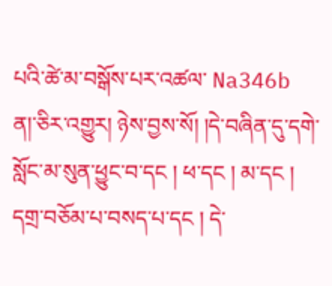པའི་ཚེ་མ་བསྒོས་པར་འཚལ་ Na346b ན།་ཅིར་འགྱུར། ཉེས་བྱས་སོ། །དེ་བཞིན་དུ་དགེ་སློང་མ་སུན་ཕྱུང་བ་དང ། ཕ་དང ། མ་དང ། དགྲ་བཅོམ་པ་བསད་པ་དང ། དེ་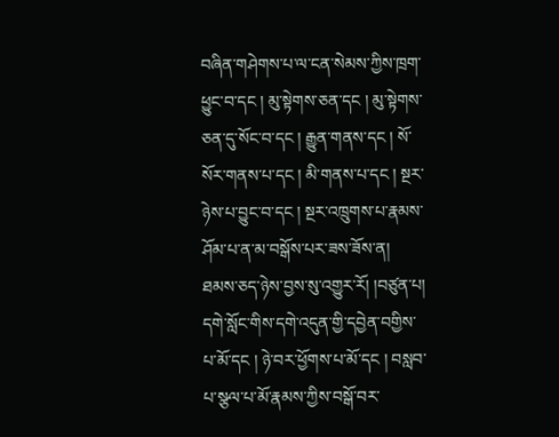བཞིན་གཤེགས་པ་ལ་ངན་སེམས་ཀྱིས་ཁྲག་ཕྱུང་བ་དང ། མུ་སྟེགས་ཅན་དང ། མུ་སྟེགས་ཅན་དུ་སོང་བ་དང ། རྒྱུན་གནས་དང ། སོ་སོར་གནས་པ་དང ། མི་གནས་པ་དང ། སྔར་ཉེས་པ་བྱུང་བ་དང ། སྔར་འཁྲུགས་པ་རྣམས་ཤོམ་པ་ན་མ་བསྒོས་པར་ཟས་ཟོས་ན། ཐམས་ཅད་ཉེས་བྱས་སུ་འགྱུར་རོ། །བཙུན་པ། དགེ་སློང་གིས་དགེ་འདུན་གྱི་དབྱེན་བགྱིས་པ་མོ་དང ། ཉེ་བར་ཕྱོགས་པ་མོ་དང ། བསླབ་པ་སྩལ་པ་མོ་རྣམས་ཀྱིས་བསྒོ་བར་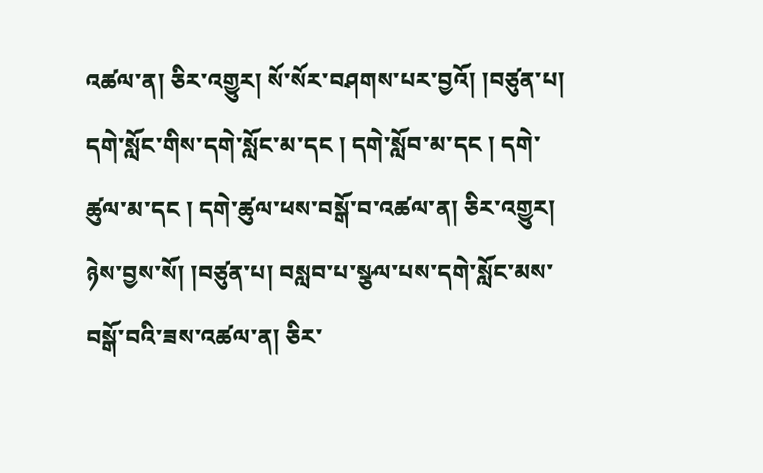འཚལ་ན། ཅིར་འགྱུར། སོ་སོར་བཤགས་པར་བྱའོ། །བཙུན་པ། དགེ་སློང་གིས་དགེ་སློང་མ་དང ། དགེ་སློབ་མ་དང ། དགེ་ཚུལ་མ་དང ། དགེ་ཚུལ་ཕས་བསྒོ་བ་འཚལ་ན། ཅིར་འགྱུར། ཉེས་བྱས་སོ། །བཙུན་པ། བསླབ་པ་སྩལ་པས་དགེ་སློང་མས་བསྒོ་བའི་ཟས་འཚལ་ན། ཅིར་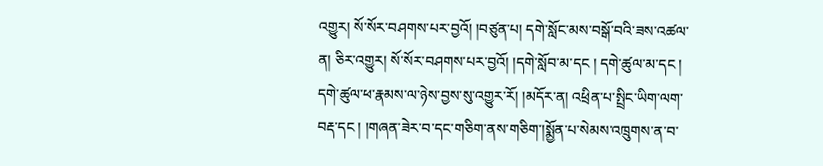འགྱུར། སོ་སོར་བཤགས་པར་བྱའོ། །བཙུན་པ། དགེ་སློང་མས་བསྒོ་བའི་ཟས་འཚལ་ན། ཅིར་འགྱུར། སོ་སོར་བཤགས་པར་བྱའོ། །དགེ་སློབ་མ་དང ། དགེ་ཚུལ་མ་དང ། དགེ་ཚུལ་ཕ་རྣམས་ལ་ཉེས་བྱས་སུ་འགྱུར་རོ། །མདོར་ན། འཕྲིན་པ་སྤྲིང་ཡིག་ལག་བརྡ་དང ། །གཞན་ཟེར་བ་དང་གཅིག་ནས་གཅིག་།སྨྱོན་པ་སེམས་འཁྲུགས་ན་བ་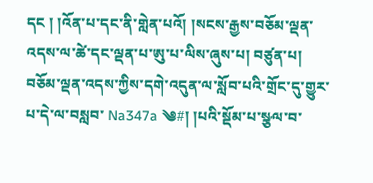དང ། །འོན་པ་དང་ནི་གླེན་པའོ། །སངས་རྒྱས་བཅོམ་ལྡན་འདས་ལ་ཚེ་དང་ལྡན་པ་ཨུ་པ་ལིས་ཞུས་པ། བཙུན་པ། བཅོམ་ལྡན་འདས་ཀྱིས་དགེ་འདུན་ལ་སློབ་པའི་གྲོང་དུ་གྱུར་པ་དེ་ལ་བསླབ་ Na347a ༄#། །པའི་སྡོམ་པ་སྩལ་བ་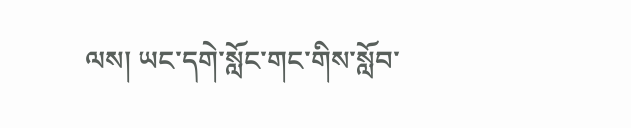ལས། ཡང་དགེ་སློང་གང་གིས་སློབ་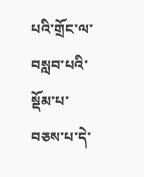པའི་གྲོང་ལ་བསླབ་པའི་སྡོམ་པ་བཅས་པ་དེ་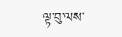ལྟ་བུ་ལས་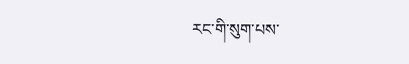རང་གི་སུག་པས་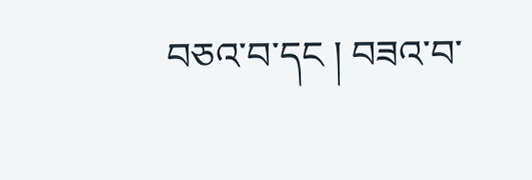བཅའ་བ་དང ། བཟའ་བ་